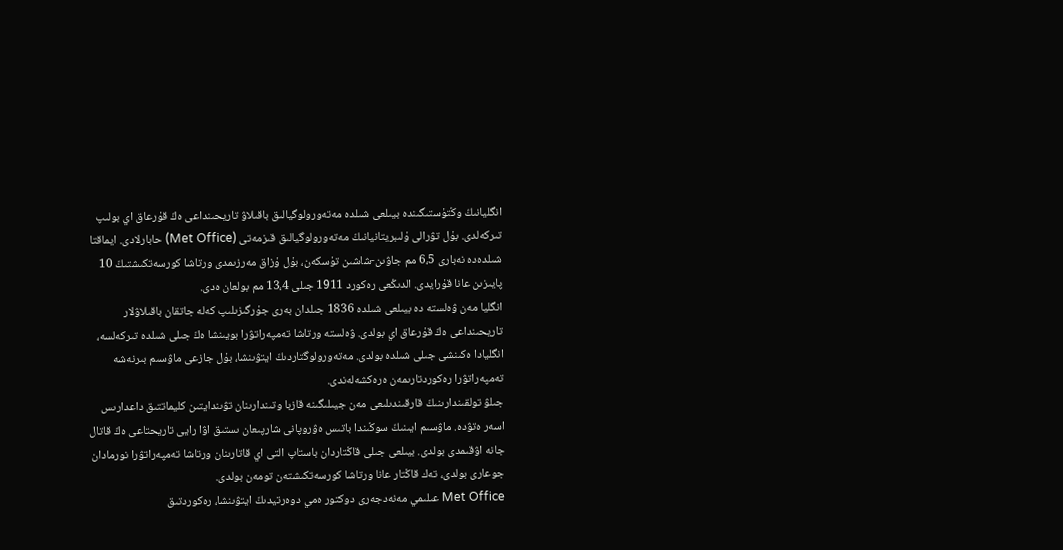انگليانىڭ وڭتۇستىگىندە بيىلعى شىلدە مەتەورولوگيالىق باقىلاۋ تاريحىنداعى ەڭ قۇرعاق اي بولىپ تىركەلدى. بۇل تۋرالى ۇلىبريتانيانىڭ مەتەورولوگيالىق قىزمەتى (Met Office) حابارلادى. ايماقتا شىلدەدە نەبارى 6،5 مم جاۋىن-شاشىن تۇسكەن، بۇل ۇزاق مەرزىمدى ورتاشا كورسەتكىشتىڭ 10 پايىزىن عانا قۇرايدى. الدىڭعى رەكورد 1911 جىلى 13،4 مم بولعان ەدى.
انگليا مەن ۋەلستە دە بيىلعى شىلدە 1836 جىلدان بەرى جۇرگىزىلىپ كەلە جاتقان باقىلاۋلار تاريحىنداعى ەڭ قۇرعاق اي بولدى. ۋەلستە ورتاشا تەمپەراتۋرا بويىنشا ەڭ جىلى شىلدە تىركەلسە، انگليادا ەكىنشى جىلى شىلدە بولدى. مەتەورولوگتاردىڭ ايتۋىنشا، بۇل جازعى ماۋسىم بىرنەشە تەمپەراتۋرا رەكوردتارىمەن ەرەكشەلەندى.
جىلۋ تولقىندارىنىڭ قارقىندىلىعى مەن جيىلىگىنە قازبا وتىندارىنان تۋىندايتىن كليماتتىق داعدارىس اسەر ەتۋدە. ماۋسىم ايىنىڭ سوڭىندا باتىس ەۋروپانى شارپىعان ىستىق اۋا رايى تاريحتاعى ەڭ قاتال جانە اۋقىمدى بولدى. بيىلعى جىلى قاڭتاردان باستاپ التى اي قاتارىنان ورتاشا تەمپەراتۋرا نورمادان جوعارى بولدى، تەك قاڭتار عانا ورتاشا كورسەتكىشتەن تومەن بولدى.
Met Office عىلىمي مەنەدجەرى دوكتور ەمي دوەرتيدىڭ ايتۋىنشا، رەكوردتىق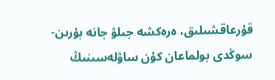قۇرعاقشىلىق، ەرەكشە جىلۋ جانە بۇرىن-سوڭدى بولماعان كۇن ساۋلەسىنىڭ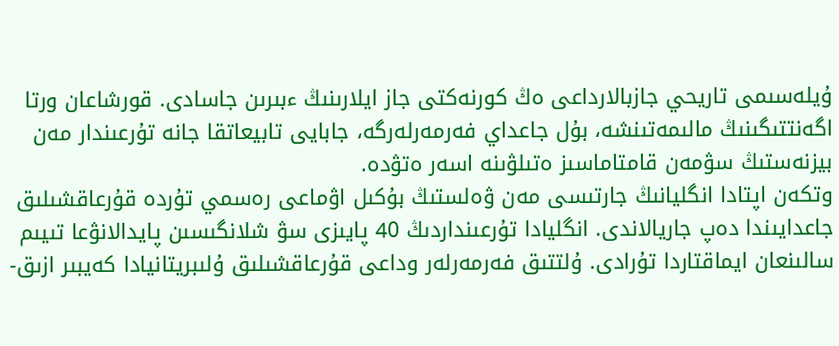ۇيلەسىمى تاريحي جازبالارداعى ەڭ كورنەكتى جاز ايلارىنىڭ ءبىرىن جاسادى. قورشاعان ورتا اگەنتتىگىنىڭ مالىمەتىنشە، بۇل جاعداي فەرمەرلەرگە، جابايى تابيعاتقا جانە تۇرعىندار مەن بيزنەستىڭ سۋمەن قامتاماسىز ەتىلۋىنە اسەر ەتۋدە.
وتكەن اپتادا انگليانىڭ جارتىسى مەن ۋەلستىڭ بۇكىل اۋماعى رەسمي تۇردە قۇرعاقشىلىق جاعدايىندا دەپ جاريالاندى. انگليادا تۇرعىنداردىڭ 40 پايىزى سۋ شلانگىسىن پايدالانۋعا تىيىم سالىنعان ايماقتاردا تۇرادى. ۇلتتىق فەرمەرلەر وداعى قۇرعاقشىلىق ۇلىبريتانيادا كەيبىر ازىق-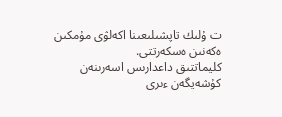ت ۇلىك تاپشىلىعىنا اكەلۋى مۇمكىن ەكەنىن ەسكەرتتى.
كليماتتىق داعدارىس اسەرىنەن كۇشەيگەن ءىرى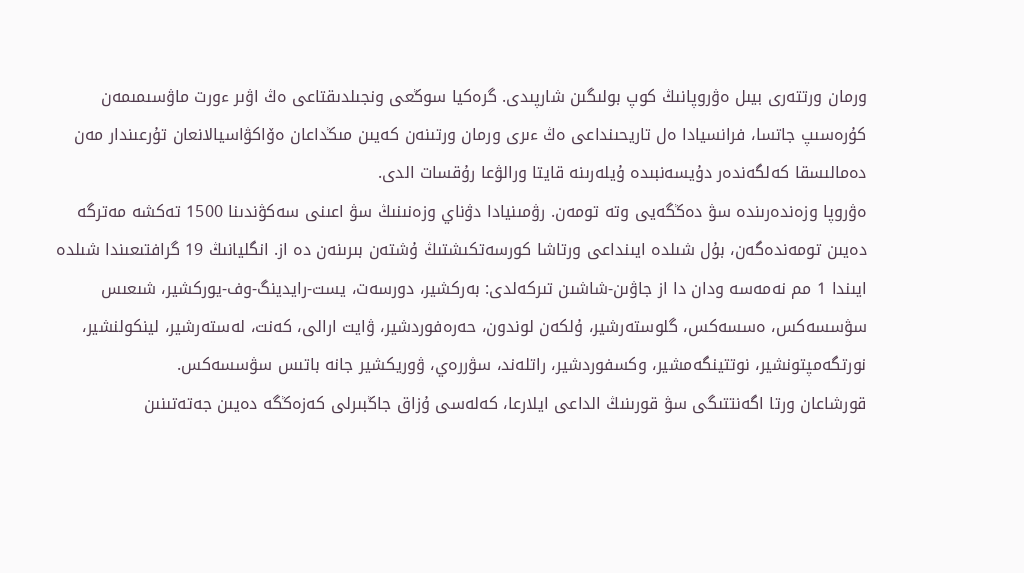ورمان ورتتەرى بيىل ەۋروپانىڭ كوپ بولىگىن شارپىدى. گرەكيا سوڭعى ونجىلدىقتاعى ەڭ اۋىر ءورت ماۋسىمىمەن كۇرەسىپ جاتسا، فرانسيادا ەل تاريحىنداعى ەڭ ءىرى ورمان ورتىنەن كەيىن مىڭداعان ەۆاكۋاسيالانعان تۇرعىندار مەن دەمالىسقا كەلگەندەر دۇيسەنبىدە ۇيلەرىنە قايتا ورالۋعا رۇقسات الدى.
ەۋروپا وزەندەرىندە سۋ دەڭگەيى وتە تومەن. رۋمىنيادا دۋناي وزەنىنىڭ سۋ اعىنى سەكۋندىنا 1500 تەكشە مەترگە دەيىن تومەندەگەن، بۇل شىلدە ايىنداعى ورتاشا كورسەتكىشتىڭ ۇشتەن بىرىنەن دە از. انگليانىڭ 19 گرافتىعىندا شىلدە ايىندا 1 مم نەمەسە ودان دا از جاۋىن-شاشىن تىركەلدى: بەركشير، دورسەت، يست-رايدينگ-وف-يوركشير، شىعىس سۋسسەكس، ەسسەكس، گلوستەرشير، ۇلكەن لوندون، حەرەفوردشير، ۋايت ارالى، كەنت، لەستەرشير، لينكولنشير، نورتگەمپتونشير، نوتتينگەمشير، وكسفوردشير، راتلەند، سۋررەي، ۋوريكشير جانە باتىس سۋسسەكس.
قورشاعان ورتا اگەنتتىگى سۋ قورىنىڭ الداعى ايلارعا، كەلەسى ۇزاق جاڭبىرلى كەزەڭگە دەيىن جەتەتىنىن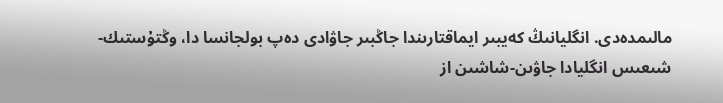مالىمدەدى. انگليانىڭ كەيبىر ايماقتارىندا جاڭبىر جاۋادى دەپ بولجانسا دا، وڭتۇستىك-شىعىس انگليادا جاۋىن-شاشىن از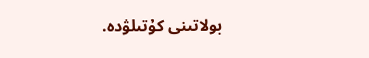بولاتىنى كۇتىلۋدە.